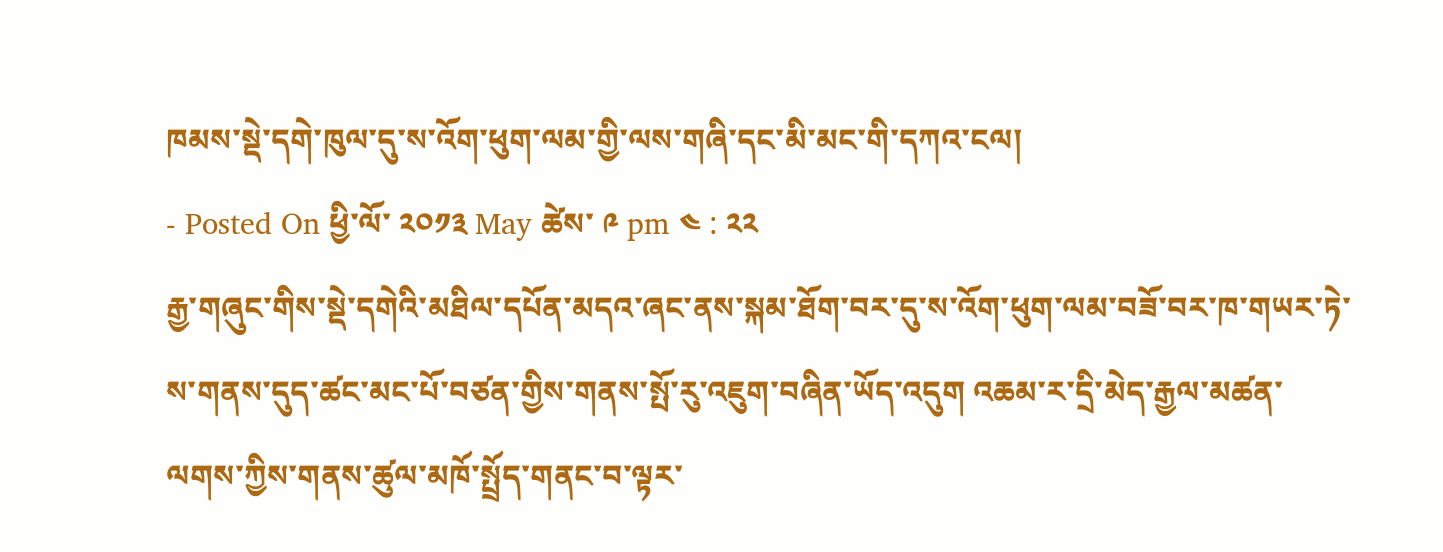ཁམས་སྡེ་དགེ་ཁུལ་དུ་ས་འོག་ཕུག་ལམ་གྱི་ལས་གཞི་དང་མི་མང་གི་དཀའ་ངལ།
- Posted On ཕྱི་ལོ་ ༢༠༡༣ May ཚེས་ ༩ pm ༤ : ༢༢
རྒྱ་གཞུང་གིས་སྡེ་དགེའི་མཐིལ་དཔོན་མདའ་ཞང་ནས་སྐམ་ཐོག་བར་དུ་ས་འོག་ཕུག་ལམ་བཟོ་བར་ཁ་གཡར་ཏེ་ས་གནས་དུད་ཚང་མང་པོ་བཙན་གྱིས་གནས་སྤོ་རུ་འཇུག་བཞིན་ཡོད་འདུག འཆམ་ར་དྲི་མེད་རྒྱལ་མཚན་ལགས་ཀྱིས་གནས་ཚུལ་མཁོ་སྤྲོད་གནང་བ་ལྟར་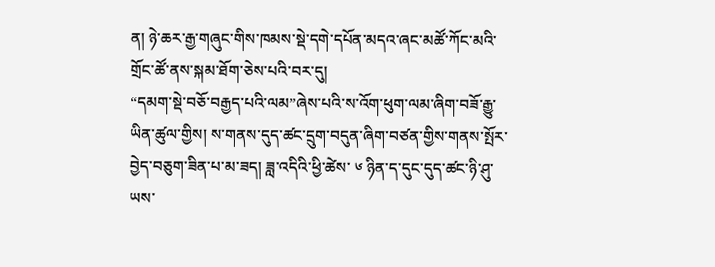ན། ཉེ་ཆར་རྒྱ་གཞུང་གིས་ཁམས་སྡེ་དགེ་དཔོན་མདའ་ཞང་མཚོ་ཀོང་མའི་གྲོང་ཚོ་ནས་སྐམ་ཐོག་ཅེས་པའི་བར་དུ།
“དམག་སྡེ་བཅོ་བརྒྱད་པའི་ལམ”ཞེས་པའི་ས་འོག་ཕུག་ལམ་ཞིག་བཟོ་རྒྱུ་ཡིན་ཚུལ་གྱིས། ས་གནས་དུད་ཚང་དྲུག་བདུན་ཞིག་བཙན་གྱིས་གནས་སྤོར་བྱེད་བཅུག་ཟིན་པ་མ་ཟད། ཟླ་འདིའི་ཕྱི་ཚེས་ ༦ ཉིན་ད་དུང་དུད་ཚང་ཉི་ཤུ་ཡས་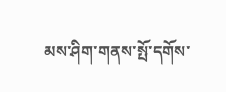མས་ཤིག་གནས་སྤོ་དགོས་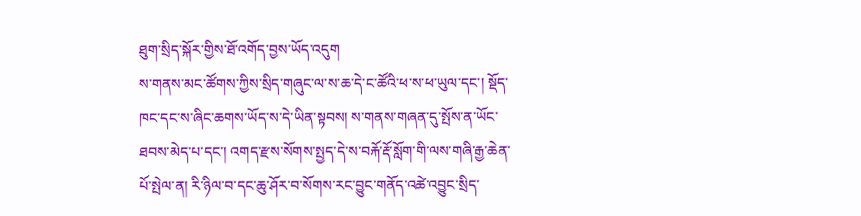ཐུག་སྲིད་སྐོར་གྱིས་ཐོ་འགོད་བྱས་ཡོད་འདུག
ས་གནས་མང་ཚོགས་ཀྱིས་སྲིད་གཞུང་ལ་ས་ཆ་དེ་ང་ཚོའི་ཕ་ས་ཕ་ཡུལ་དང་། སྡོད་ཁང་དང་ས་ཞིང་ཆགས་ཡོད་ས་དེ་ཡིན་སྟབས། ས་གནས་གཞན་དུ་སྤོས་ན་ཡོང་ཐབས་མེད་པ་དང་། འགད་རྫས་སོགས་སྤྱད་དེ་ས་བརྐོ་རྡོ་སློག་གི་ལས་གཞི་རྒྱ་ཆེན་པོ་སྤེལ་ན། རི་ཉིལ་བ་དང་ཆུ་ཤོར་བ་སོགས་རང་བྱུང་གནོད་འཚེ་འབྱུང་སྲིད་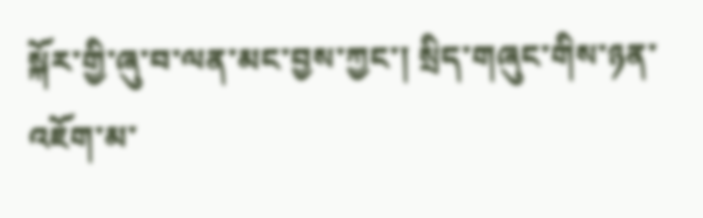སྐོར་གྱི་ཞུ་བ་ལན་མང་བྱས་ཀྱང་། སྲིད་གཞུང་གིས་ཉན་འཇོག་མ་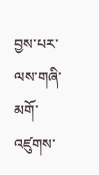བྱས་པར་ལས་གཞི་མགོ་འཛུགས་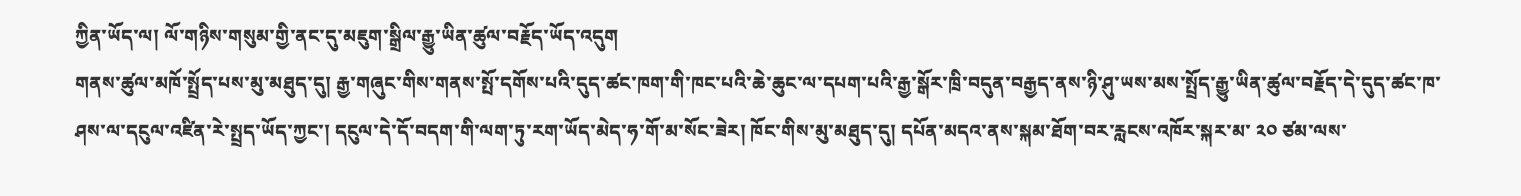ཀྱིན་ཡོད་ལ། ལོ་གཉིས་གསུམ་གྱི་ནང་དུ་མཇུག་སྒྲིལ་རྒྱུ་ཡིན་ཚུལ་བརྗོད་ཡོད་འདུག
གནས་ཚུལ་མཁོ་སྤྲོད་པས་མུ་མཐུད་དུ། རྒྱ་གཞུང་གིས་གནས་སྤོ་དགོས་པའི་དུད་ཚང་ཁག་གི་ཁང་པའི་ཆེ་ཆུང་ལ་དཔག་པའི་རྒྱ་སྒོར་ཁྲི་བདུན་བརྒྱད་ནས་ཉི་ཤུ་ཡས་མས་སྤྲོད་རྒྱུ་ཡིན་ཚུལ་བརྗོད་དེ་དུད་ཚང་ཁ་ཤས་ལ་དངུལ་འཛིན་རེ་སྤྲད་ཡོད་ཀྱང་། དངུལ་དེ་དོ་བདག་གི་ལག་ཏུ་རག་ཡོད་མེད་ཧ་གོ་མ་སོང་ཟེར། ཁོང་གིས་མུ་མཐུད་དུ། དཔོན་མདའ་ནས་སྐམ་ཐོག་བར་རླངས་འཁོར་སྐར་མ་ ༢༠ ཙམ་ལས་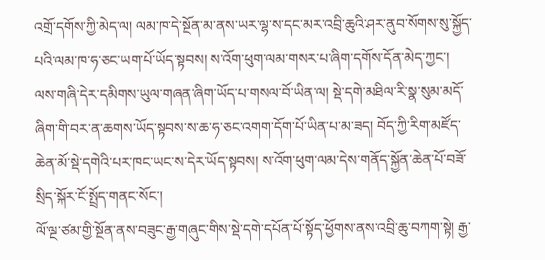འགྲོ་དགོས་ཀྱི་མེད་ལ། ལམ་ཁ་དེ་སྔོན་མ་ནས་ཡར་ལྷ་ས་དང་མར་འབྲི་ཆུའི་ཤར་ནུབ་སོགས་སུ་སྐྱོད་པའི་ལམ་ཁ་ཧ་ཅང་ཡག་པོ་ཡོད་སྟབས། ས་འོག་ཕུག་ལམ་གསར་པ་ཞིག་དགོས་དོན་མེད་ཀྱང་། ལས་གཞི་དེར་དམིགས་ཡུལ་གཞན་ཞིག་ཡོད་པ་གསལ་བོ་ཡིན་ལ། སྡེ་དགེ་མཐིལ་རི་སྣ་སུམ་མདོ་ཞིག་གི་བར་ན་ཆགས་ཡོད་སྟབས་ས་ཆ་ཧ་ཅང་འགག་དོག་པོ་ཡིན་པ་མ་ཟད། བོད་ཀྱི་རིག་མཛོད་ཆེན་མོ་སྡེ་དགེའི་པར་ཁང་ཡང་ས་དེར་ཡོད་སྟབས། ས་འོག་ཕུག་ལམ་དེས་གནོད་སྐྱོན་ཆེན་པོ་བཟོ་སྲིད་སྐོར་ངོ་སྤྲོད་གནང་སོང་།
ལོ་ལྔ་ཙམ་གྱི་སྔོན་ནས་བཟུང་རྒྱ་གཞུང་གིས་སྡེ་དགེ་དཔོན་པོ་སྟོད་ཕྱོགས་ནས་འབྲི་ཆུ་བཀག་སྟེ། རྒྱ་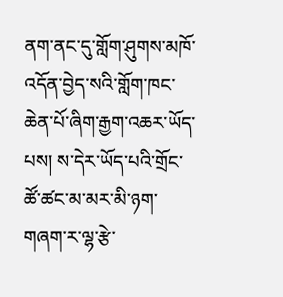ནག་ནང་དུ་གློག་ཤུགས་མཁོ་འདོན་བྱེད་སའི་གློག་ཁང་ཆེན་པོ་ཞིག་རྒྱག་འཆར་ཡོད་པས། ས་དེར་ཡོད་པའི་གྲོང་ཚོ་ཚང་མ་མར་མི་ཉག་གཞག་ར་ལྷ་རྩེ་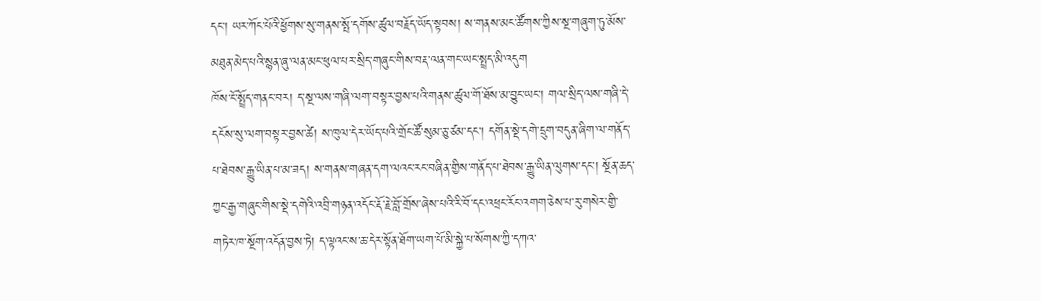དང་། ཡར་ཀོང་པོའི་ཕྱོགས་སུ་གནས་སྤོ་དགོས་ཚུལ་བརྗོད་ཡོད་སྟབས། ས་གནས་མང་ཚོགས་ཀྱིས་སྔ་གཞུག་ཏུ་མོས་མཐུན་མེད་པའི་སྙན་ཞུ་ལན་མང་ཕུལ་པར་སྲིད་གཞུང་གིས་བརྡ་ལན་གང་ཡང་སྤྲད་མི་འདུག
ཁོས་ངོ་སྤྲོད་གནང་བར། ད་སྔ་ལས་གཞི་ལག་བསྟར་བྱས་པའི་གནས་ཚུལ་གོ་ཐོས་མ་བྱུང་ཡང་། གལ་སྲིད་ལས་གཞི་དེ་དངོས་སུ་ལག་བསྟར་བྱས་ཚེ། ས་ཁུལ་དེར་ཡོད་པའི་གྲོང་ཚོ་སུམ་ཅུ་ཙམ་དང་། དགོན་སྡེ་དགེ་དྲུག་བདུན་ཞིག་ལ་གནོད་པ་ཐེབས་རྒྱུ་ཡིན་པ་མ་ཟད། ས་གནས་གཞན་དག་ལའང་རང་བཞིན་གྱིས་གནོད་པ་ཐེབས་རྒྱུ་ཡིན་ལུགས་དང་། སྔོན་ཆད་ཀྱང་རྒྱ་གཞུང་གིས་སྡེ་དགེའི་འབྲི་གཉན་འདོང་རྡོ་རྗེ་བློ་གྲོས་ཞེས་པའི་རི་བོ་དང་འཕྲང་རོང་འགག་ཅེས་པ་རུ་གསེར་གྱི་གཏེར་ཁ་སྔོག་འདོན་བྱས་ཏེ། ད་ལྟའང་ས་ཆ་དེར་སྟོན་ཐོག་ཡག་པོ་མི་སྐྱེ་པ་སོགས་ཀྱི་དཀའ་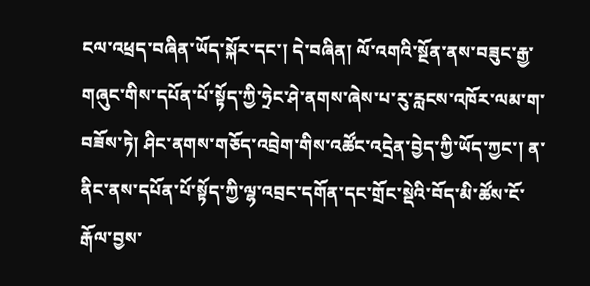ངལ་འཕྲད་བཞིན་ཡོད་སྐོར་དང་། དེ་བཞིན། ལོ་འགའི་སྔོན་ནས་བཟུང་རྒྱ་གཞུང་གིས་དཔོན་པོ་སྟོད་ཀྱི་ཧྲེང་ཤེ་ནགས་ཞེས་པ་རུ་རླངས་འཁོར་ལམ་ག་བཟོས་ཏེ། ཤིང་ནགས་གཅོད་འབྲེག་གིས་འཚོང་འདྲེན་བྱེད་ཀྱི་ཡོད་ཀྱང་། ན་ནིང་ནས་དཔོན་པོ་སྟོད་ཀྱི་ལྷ་འབྲང་དགོན་དང་གྲོང་སྡེའི་བོད་མི་ཚོས་ངོ་རྒོལ་བྱས་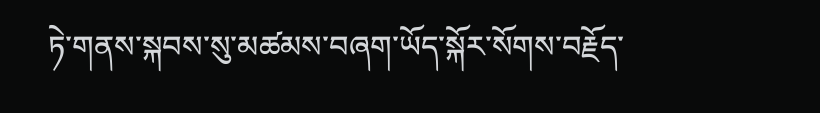ཏེ་གནས་སྐབས་སུ་མཚམས་བཞག་ཡོད་སྐོར་སོགས་བརྗོད་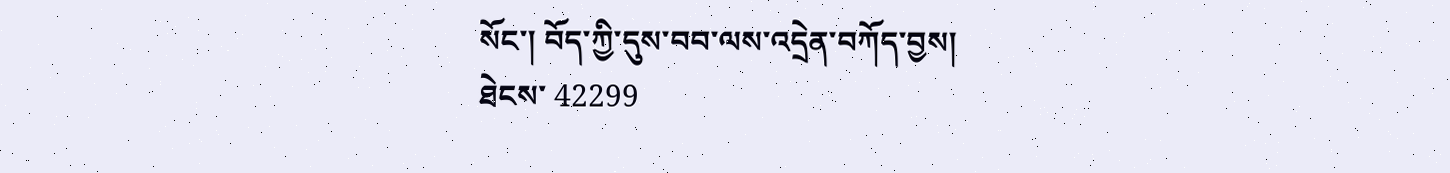སོང་། བོད་ཀྱི་དུས་བབ་ལས་འདྲེན་བཀོད་བྱས།
ཐེངས་ 42299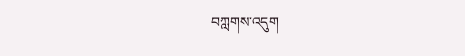བཀླགས་འདུག